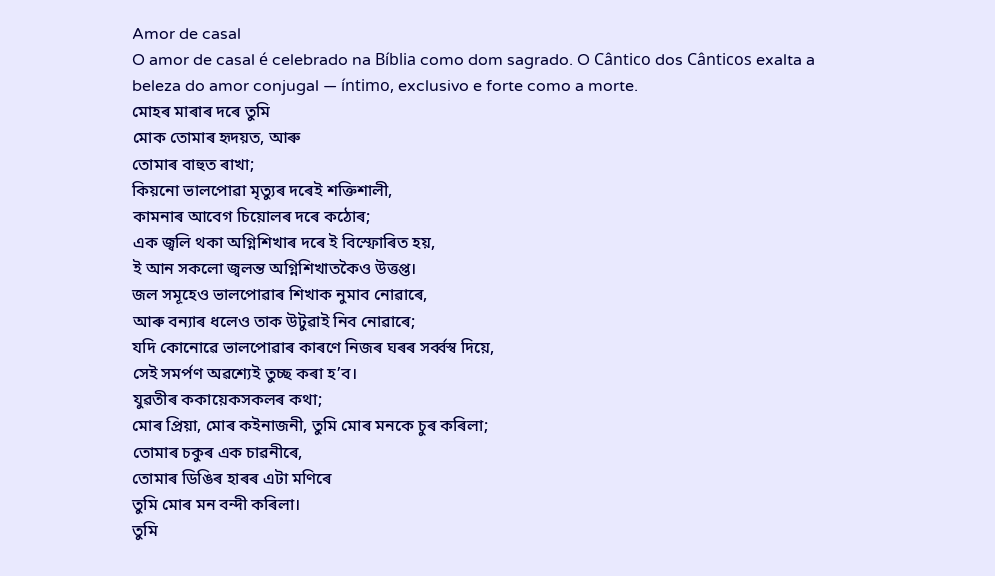Amor de casal
O amor de casal é celebrado na Bíblia como dom sagrado. O Cântico dos Cânticos exalta a beleza do amor conjugal — íntimo, exclusivo e forte como a morte.
মোহৰ মাৰাৰ দৰে তুমি
মোক তোমাৰ হৃদয়ত, আৰু
তোমাৰ বাহুত ৰাখা;
কিয়নো ভালপোৱা মৃত্যুৰ দৰেই শক্তিশালী,
কামনাৰ আবেগ চিয়োলৰ দৰে কঠোৰ;
এক জ্বলি থকা অগ্নিশিখাৰ দৰে ই বিস্ফোৰিত হয়,
ই আন সকলো জ্বলন্ত অগ্নিশিখাতকৈও উত্তপ্ত।
জল সমূহেও ভালপোৱাৰ শিখাক নুমাব নোৱাৰে,
আৰু বন্যাৰ ধলেও তাক উটুৱাই নিব নোৱাৰে;
যদি কোনোৱে ভালপোৱাৰ কাৰণে নিজৰ ঘৰৰ সৰ্ব্বস্ব দিয়ে,
সেই সমর্পণ অৱশ্যেই তুচ্ছ কৰা হ’ব।
যুৱতীৰ ককায়েকসকলৰ কথা;
মোৰ প্রিয়া, মোৰ কইনাজনী, তুমি মোৰ মনকে চুৰ কৰিলা;
তোমাৰ চকুৰ এক চাৱনীৰে,
তোমাৰ ডিঙিৰ হাৰৰ এটা মণিৰে
তুমি মোৰ মন বন্দী কৰিলা।
তুমি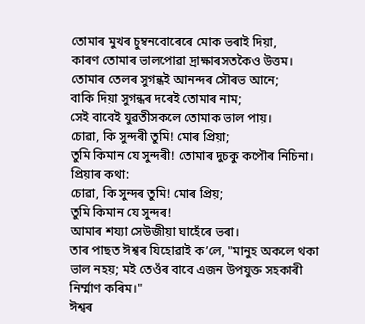তোমাৰ মুখৰ চুম্বনবোৰেৰে মোক ভৰাই দিয়া,
কাৰণ তোমাৰ ভালপোৱা দ্রাক্ষাৰসতকৈও উত্তম।
তোমাৰ তেলৰ সুগন্ধই আনন্দৰ সৌৰভ আনে;
বাকি দিয়া সুগন্ধৰ দৰেই তোমাৰ নাম;
সেই বাবেই যুৱতীসকলে তোমাক ভাল পায়।
চোৱা, কি সুন্দৰী তুমি! মোৰ প্রিয়া;
তুমি কিমান যে সুন্দৰী! তোমাৰ দুচকু কপৌৰ নিচিনা।
প্রিয়াৰ কথা:
চোৱা, কি সুন্দৰ তুমি! মোৰ প্রিয়;
তুমি কিমান যে সুন্দৰ!
আমাৰ শয্যা সেউজীয়া ঘাহেঁৰে ভৰা।
তাৰ পাছত ঈশ্বৰ যিহোৱাই ক’লে, "মানুহ অকলে থকা ভাল নহয়; মই তেওঁৰ বাবে এজন উপযুক্ত সহকাৰী নিৰ্ম্মাণ কৰিম।"
ঈশ্বৰ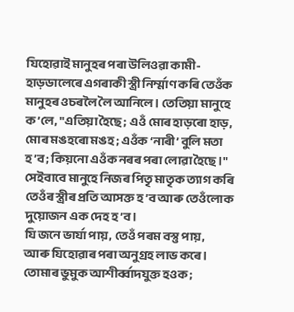যিহোৱাই মানুহৰ পৰা উলিওৱা কামী-হাড়ডালেৰে এগৰাকী স্ত্ৰী নিৰ্ম্মাণ কৰি তেওঁক মানুহৰ ওচৰলৈ লৈ আনিলে। তেতিয়া মানুহে ক’লে, "এতিয়া হৈছে; এওঁ মোৰ হাড়ৰো হাড়, মোৰ মঙহৰো মঙহ; এওঁক ‘নাৰী’ বুলি মতা হ’ব; কিয়নো এওঁক নৰৰ পৰা লোৱা হৈছে।" সেইবাবে মানুহে নিজৰ পিতৃ মাতৃক ত্যাগ কৰি তেওঁৰ স্ত্রীৰ প্রতি আসক্ত হ’ব আৰু তেওঁলোক দুয়োজন এক দেহ হ’ব।
যি জনে ভাৰ্যা পায়, তেওঁ পৰম বস্তু পায়,
আৰু যিহোৱাৰ পৰা অনুগ্ৰহ লাভ কৰে।
তোমাৰ ভুমুক আশীৰ্ব্বাদযুক্ত হওক;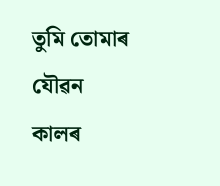তুমি তোমাৰ যৌৱন কালৰ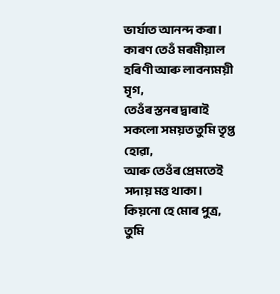ভাৰ্যাত আনন্দ কৰা।
কাৰণ তেওঁ মৰমীয়াল হৰিণী আৰু লাবন্যময়ী মৃগ,
তেওঁৰ স্তনৰ দ্বাৰাই সকলো সময়ত তুমি তৃপ্ত হোৱা,
আৰু তেওঁৰ প্ৰেমতেই সদায় মত্ত থাকা।
কিয়নো হে মোৰ পুত্র, তুমি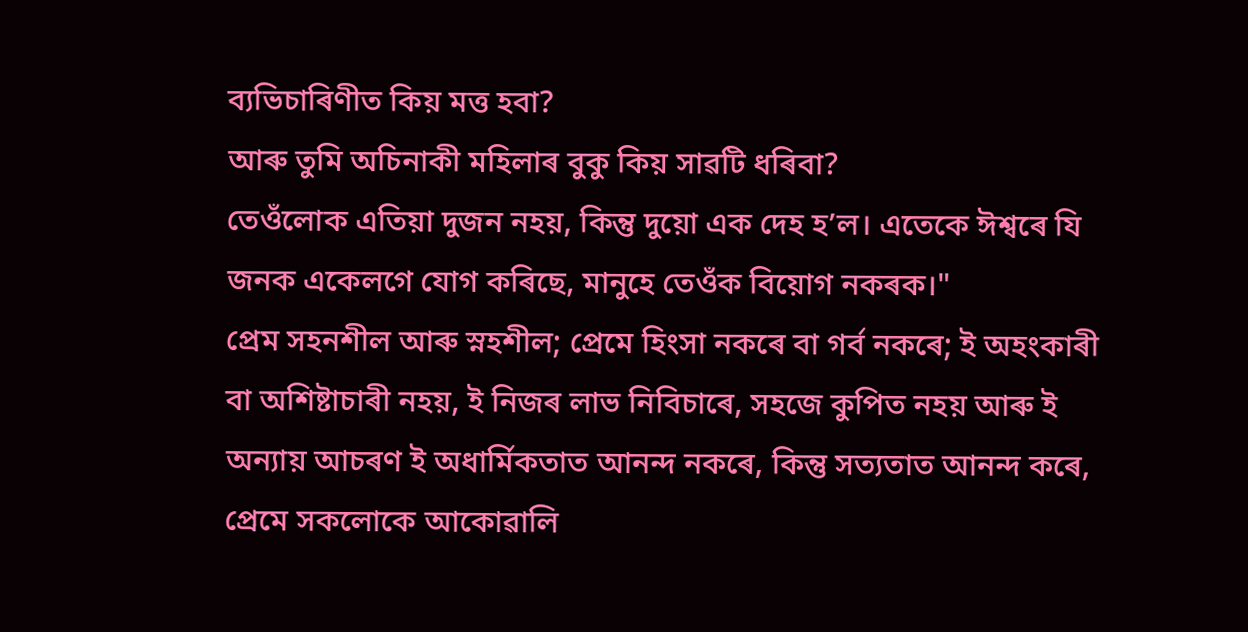ব্যভিচাৰিণীত কিয় মত্ত হবা?
আৰু তুমি অচিনাকী মহিলাৰ বুকু কিয় সাৱটি ধৰিবা?
তেওঁলোক এতিয়া দুজন নহয়, কিন্তু দুয়ো এক দেহ হ’ল। এতেকে ঈশ্বৰে যি জনক একেলগে যোগ কৰিছে, মানুহে তেওঁক বিয়োগ নকৰক।"
প্ৰেম সহনশীল আৰু স্নহশীল; প্ৰেমে হিংসা নকৰে বা গৰ্ব নকৰে; ই অহংকাৰী বা অশিষ্টাচাৰী নহয়, ই নিজৰ লাভ নিবিচাৰে, সহজে কুপিত নহয় আৰু ই অন্যায় আচৰণ ই অধাৰ্মিকতাত আনন্দ নকৰে, কিন্তু সত্যতাত আনন্দ কৰে, প্ৰেমে সকলোকে আকোৱালি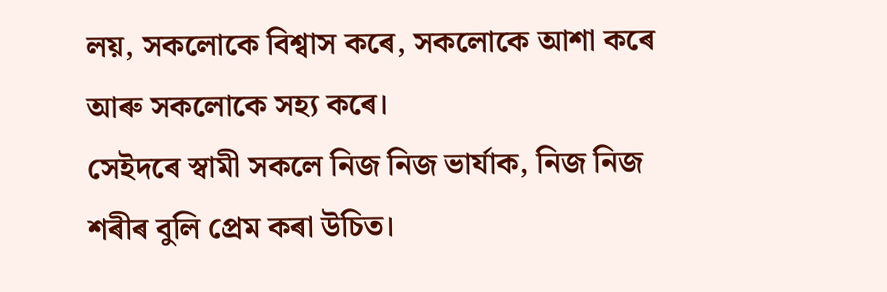লয়, সকলোকে বিশ্বাস কৰে, সকলোকে আশা কৰে আৰু সকলোকে সহ্য কৰে।
সেইদৰে স্বামী সকলে নিজ নিজ ভাৰ্যাক, নিজ নিজ শৰীৰ বুলি প্ৰেম কৰা উচিত।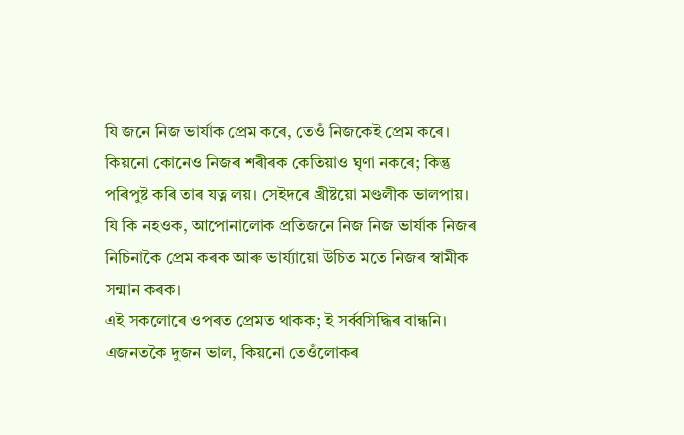যি জনে নিজ ভাৰ্যাক প্ৰেম কৰে, তেওঁ নিজকেই প্ৰেম কৰে। কিয়নো কোনেও নিজৰ শৰীৰক কেতিয়াও ঘৃণা নকৰে; কিন্তু পৰিপুষ্ট কৰি তাৰ যত্ন লয়। সেইদৰে খ্রীষ্টয়ো মণ্ডলীক ভালপায়।
যি কি নহওক, আপোনালোক প্ৰতিজনে নিজ নিজ ভাৰ্যাক নিজৰ নিচিনাকৈ প্ৰেম কৰক আৰু ভার্য্যায়ো উচিত মতে নিজৰ স্বামীক সন্মান কৰক।
এই সকলোৰে ওপৰত প্ৰেমত থাকক; ই সৰ্ব্বসিদ্ধিৰ বান্ধনি।
এজনতকৈ দুজন ভাল, কিয়নো তেওঁলোকৰ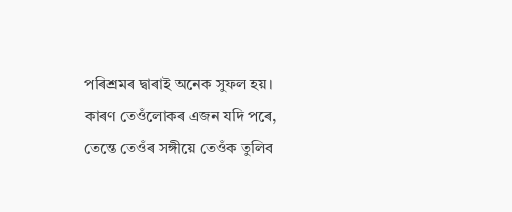পৰিশ্ৰমৰ দ্বাৰাই অনেক সুফল হয়।
কাৰণ তেওঁলোকৰ এজন যদি পৰে, তেন্তে তেওঁৰ সঙ্গীয়ে তেওঁক তুলিব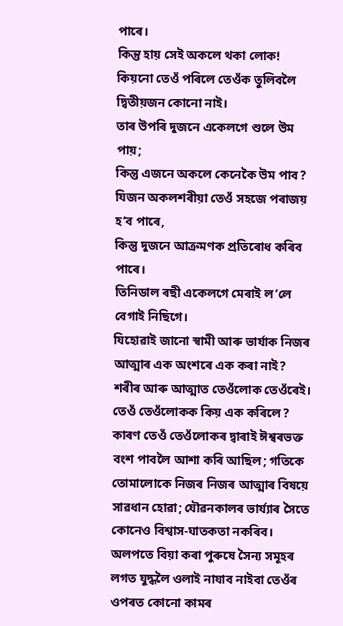পাৰে।
কিন্তু হায় সেই অকলে থকা লোক!
কিয়নো তেওঁ পৰিলে তেওঁক তুলিবলৈ দ্বিতীয়জন কোনো নাই।
তাৰ উপৰি দুজনে একেলগে শুলে উম পায়;
কিন্তু এজনে অকলে কেনেকৈ উম পাব?
যিজন অকলশৰীয়া তেওঁ সহজে পৰাজয় হ’ব পাৰে,
কিন্তু দুজনে আক্রমণক প্ৰতিৰোধ কৰিব পাৰে।
তিনিডাল ৰছী একেলগে মেৰাই ল’লে বেগাই নিছিগে।
যিহোৱাই জানো স্বামী আৰু ভার্যাক নিজৰ আত্মাৰ এক অংশৰে এক কৰা নাই? শৰীৰ আৰু আত্মাত তেওঁলোক তেওঁৰেই। তেওঁ তেওঁলোকক কিয় এক কৰিলে? কাৰণ তেওঁ তেওঁলোকৰ দ্বাৰাই ঈশ্বৰভক্ত বংশ পাবলৈ আশা কৰি আছিল; গতিকে তোমালোকে নিজৰ নিজৰ আত্মাৰ বিষয়ে সাৱধান হোৱা; যৌৱনকালৰ ভাৰ্য্যাৰ সৈতে কোনেও বিশ্বাস-ঘাতকতা নকৰিব।
অলপতে বিয়া কৰা পুৰুষে সৈন্য সমূহৰ লগত যুদ্ধলৈ ওলাই নাযাব নাইবা তেওঁৰ ওপৰত কোনো কামৰ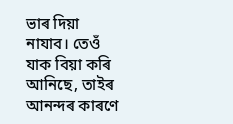ভাৰ দিয়া নাযাব। তেওঁ যাক বিয়া কৰি আনিছে, তাইৰ আনন্দৰ কাৰণে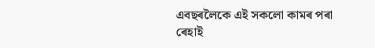এবছৰলৈকে এই সকলো কামৰ পৰা ৰেহাই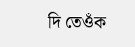দি তেওঁক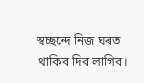স্বচ্ছন্দে নিজ ঘৰত থাকিব দিব লাগিব।